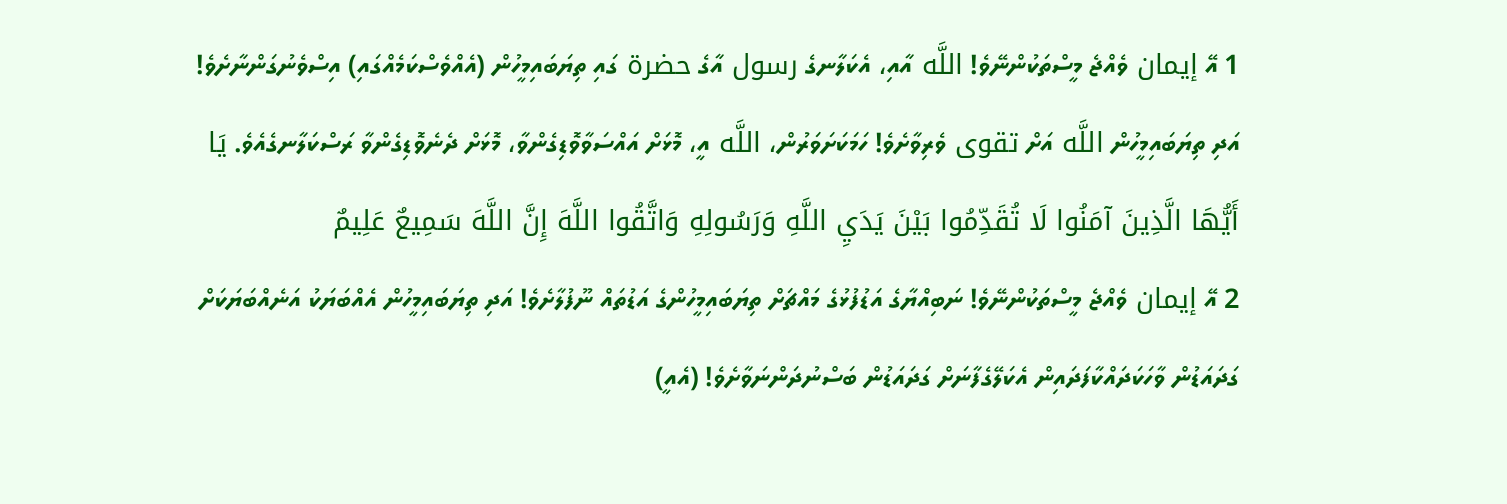1 އޭ إيمان ވެއްޖެ މީސްތަކުންނޭވެ! اللَّه އާއި، އެކަލާނގެ رسول އާގެ حضرة ގައި ތިޔަބައިމީހުން (އެއްވެސްކަމެއްގައި) އިސްވެނުގަންނާށެވެ! އަދި ތިޔަބައިމީހުން اللَّه އަށް تقوى ވެރިވާށެވެ! ހަމަކަށަވަރުން، اللَّه އީ، މޮޅަށް އައްސަވާވޮޑިގެންވާ، މޮޅަށް ދެނެވޮޑިގެންވާ ރަސްކަލާނގެއެވެ. يَا أَيُّهَا الَّذِينَ آمَنُوا لَا تُقَدِّمُوا بَيْنَ يَدَيِ اللَّهِ وَرَسُولِهِ وَاتَّقُوا اللَّهَ إِنَّ اللَّهَ سَمِيعٌ عَلِيمٌ
2 އޭ إيمان ވެއްޖެ މީސްތަކުންނޭވެ! ނަބިއްޔާގެ އަޑުފުޅުގެ މައްޗަށް ތިޔަބައިމީހުންގެ އަޑުތައް ނޫފުލާށެވެ! އަދި ތިޔަބައިމީހުން އެއްބަޔަކު އަނެއްބަޔަކަށް ގަދައަޑުން ވާހަކަދައްކާފަދައިން އެކަލޭގެފާނަށް ގަދައަޑުން ބަސްނުދަންނަވާށެވެ! (އެއީ)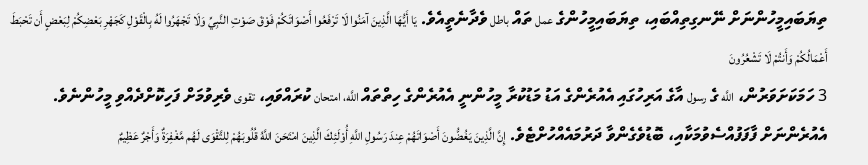ތިޔަބައިމީހުންނަށް ނޭނގިތިއްބައި، ތިޔަބައިމީހުންގެ عمل ތައް باطل ވެދާނެތީއެވެ. يَا أَيُّهَا الَّذِينَ آمَنُوا لَا تَرْفَعُوا أَصْوَاتَكُمْ فَوْقَ صَوْتِ النَّبِيِّ وَلَا تَجْهَرُوا لَهُ بِالْقَوْلِ كَجَهْرِ بَعْضِكُمْ لِبَعْضٍ أَن تَحْبَطَ أَعْمَالُكُمْ وَأَنتُمْ لَا تَشْعُرُونَ
3 ހަމަކަށަވަރުން، اللَّه ގެ رسول އާގެ އަރިހުގައި އެއުރެންގެ އަޑު މަޑުކުރާ މީހުންނީ އެއުރެންގެ ހިތްތައް اللَّه، امتحان ކުރައްވައި، تقوى ވެރިވުމަށް ފަހިކޮށްދެއްވި މީހުންނެވެ. އެއުރެންނަށް ފާފަފުއްސެވުމަކާއި، ބޮޑުވެގެންވާ ދަރުމައެއްހުށްޓެވެ. إِنَّ الَّذِينَ يَغُضُّونَ أَصْوَاتَهُمْ عِندَ رَسُولِ اللَّهِ أُوْلَئِكَ الَّذِينَ امْتَحَنَ اللَّهُ قُلُوبَهُمْ لِلتَّقْوَى لَهُم مَّغْفِرَةٌ وَأَجْرٌ عَظِيمٌ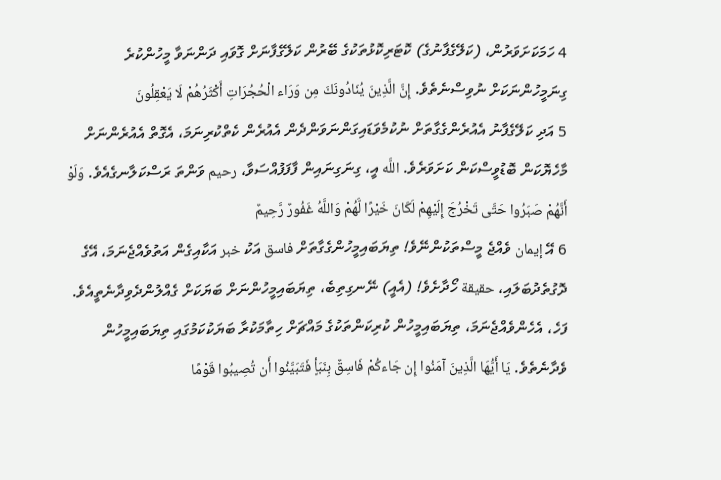4 ހަމަކަށަވަރުން، (ކަލޭގެފާނުގެ) ކޮޓަރިކޮޅުތަކުގެ ބޭރުން ކަލޭގެފާނަށް ގޮވައި ދަންނަވާ މީހުންކުރެ ގިނަމީހުންނަކަށް ނުވިސްނެތެވެ. إِنَّ الَّذِينَ يُنَادُونَكَ مِن وَرَاء الْحُجُرَاتِ أَكْثَرُهُمْ لَا يَعْقِلُونَ
5 އަދި ކަލޭގެފާނު އެއުރެންގެގާތަށް ނުކުމެވަޑައިގަންނަވަންދެން އެއުރެން ކެތްކުރިނަމަ، އެގޮތް އެއުރެންނަށް މާހެޔޮކަން ބޮޑުވީސްކަން ކަށަވަރެވެ. اللَّه އީ، ގިނަގިނައިން ފާފަފުއްސަވާ، رحيم ވަންތަ ރަސްކަލާނގެއެވެ. وَلَوْ أَنَّهُمْ صَبَرُوا حَتَّى تَخْرُجَ إِلَيْهِمْ لَكَانَ خَيْرًا لَّهُمْ وَاللَّهُ غَفُورٌ رَّحِيمٌ
6 އޭ إيمان ވެއްޖެ މީސްތަކުންނޭވެ! ތިޔަބައިމީހުންގެގާތަށް فاسق އަކު خبر އަކާއިގެން އަތުވެއްޖެނަމަ، އޭގެ ދޮގުތެދުބަލައި، حقيقة ހޯދާށެވެ! (އެއީ) ނޭނގިތިބެ، ތިޔަބައިމީހުންނަށް ބަޔަކަށް ގެއްލުންދެވިދާނެތީއެވެ. ފަހެ، އެހެންވެއްޖެނަމަ، ތިޔަބައިމީހުން ކުރިކަންތަކުގެ މައްޗަށް ހިތާމަކުރާ ބަޔަކުކަމުގައި ތިޔަބައިމީހުން ވެދާނެތެވެ. يَا أَيُّهَا الَّذِينَ آمَنُوا إِن جَاءكُمْ فَاسِقٌ بِنَبَأٍ فَتَبَيَّنُوا أَن تُصِيبُوا قَوْمًا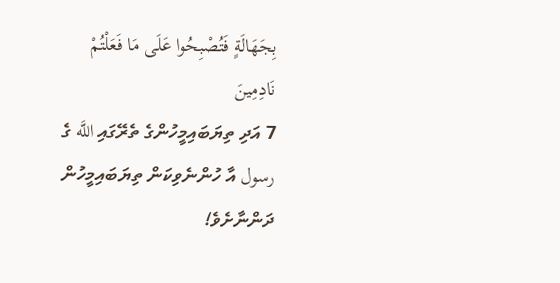بِجَهَالَةٍ فَتُصْبِحُوا عَلَى مَا فَعَلْتُمْ نَادِمِينَ
7 އަދި ތިޔަބައިމީހުންގެ ތެރޭގައި اللَّه ގެ رسول އާ ހުންނެވިކަން ތިޔަބައިމީހުން ދަންނާށެވެ!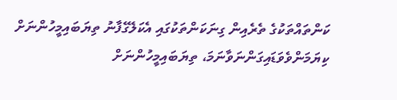ކަންތައްތަކުގެ ތެރެއިން ގިނަކަންތަކުގައި އެކަލޭގެފާނު ތިޔަބައިމީހުންނަށް ކިޔަމަންވެވަޑައިގަންނަވާނަމަ، ތިޔަބައިމީހުންނަށް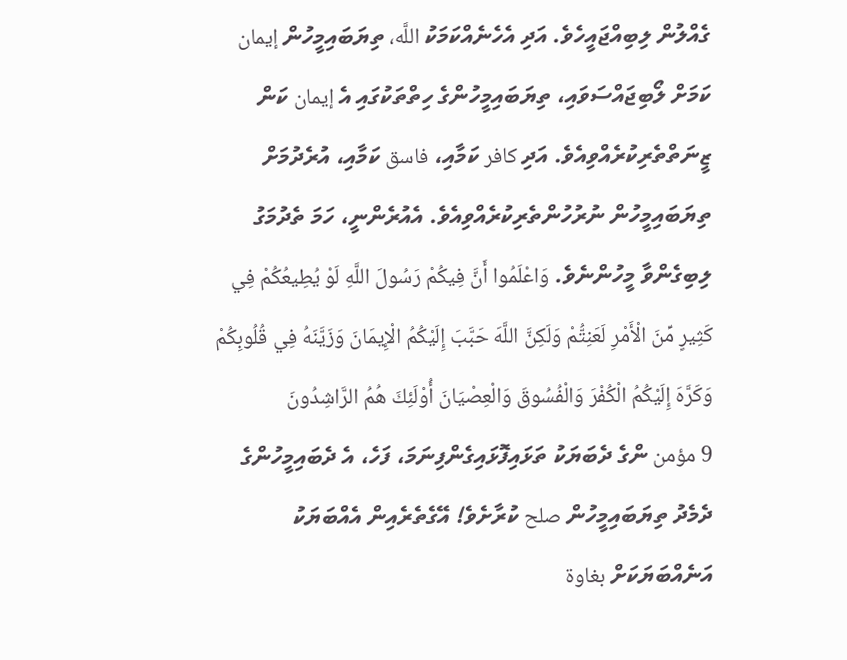ގެއްލުން ލިބިއްޖައީހެވެ. އަދި އެހެނެއްކަމަކު اللَّه، ތިޔަބައިމީހުން إيمان ކަމަށް ލޯބިޖައްސަވައި، ތިޔަބައިމީހުންގެ ހިތްތަކުގައި އެ إيمان ކަން ޒީނަތްތެރިކުރެއްވިއެވެ. އަދި كافر ކަމާއި، فاسق ކަމާއި، އުރެދުމަށް ތިޔަބައިމީހުން ނުރުހުންތެރިކުރެއްވިއެވެ. އެއުރެންނީ، ހަމަ ތެދުމަގު ލިބިގެންވާ މީހުންނެވެ. وَاعْلَمُوا أَنَّ فِيكُمْ رَسُولَ اللَّهِ لَوْ يُطِيعُكُمْ فِي كَثِيرٍ مِّنَ الْأَمْرِ لَعَنِتُّمْ وَلَكِنَّ اللَّهَ حَبَّبَ إِلَيْكُمُ الْإِيمَانَ وَزَيَّنَهُ فِي قُلُوبِكُمْ وَكَرَّهَ إِلَيْكُمُ الْكُفْرَ وَالْفُسُوقَ وَالْعِصْيَانَ أُوْلَئِكَ هُمُ الرَّاشِدُونَ
9 مؤمن ންގެ ދެބަޔަކު ތަޅައިފޮޅައިގެންފިނަމަ، ފަހެ، އެ ދެބައިމީހުންގެ ދެމެދު ތިޔަބައިމީހުން صلح ކުރާށެވެ! އޭގެތެރެއިން އެއްބަޔަކު އަނެއްބަޔަކަށް بغاوة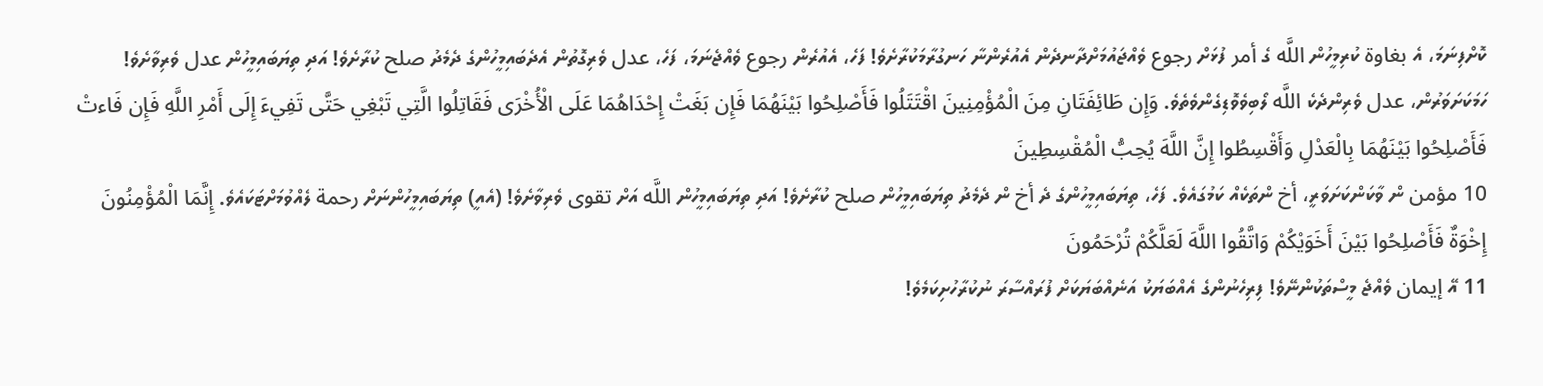ކޮށްފިނަމަ، އެ بغاوة ކުރިމީހުން اللَّه ގެ أمر ފުޅަށް رجوع ވެއްޖައުމަށްދާނދެން އެއުރެންނާ ހަނގުރާމަކުރާށެވެ! ފަހެ، އެއުރެން رجوع ވެއްޖެނަމަ، ފަހެ، عدل ވެރިގޮތުން އެދެބައިމީހުންގެ ދެމެދު صلح ކުރާށެވެ! އަދި ތިޔަބައިމީހުން عدل ވެރިވާށެވެ! ހަމަކަށަވަރުން، عدل ވެރިންދެކެ اللَّه ލޯބިވެވޮޑިގެންވެތެވެ. وَإِن طَائِفَتَانِ مِنَ الْمُؤْمِنِينَ اقْتَتَلُوا فَأَصْلِحُوا بَيْنَهُمَا فَإِن بَغَتْ إِحْدَاهُمَا عَلَى الْأُخْرَى فَقَاتِلُوا الَّتِي تَبْغِي حَتَّى تَفِيءَ إِلَى أَمْرِ اللَّهِ فَإِن فَاءتْ فَأَصْلِحُوا بَيْنَهُمَا بِالْعَدْلِ وَأَقْسِطُوا إِنَّ اللَّهَ يُحِبُّ الْمُقْسِطِينَ
10 مؤمن ން ވާކަންކަށަވަރީ، أخ ންތަކެއް ކަމުގައެވެ. ފަހެ، ތިޔަބައިމީހުންގެ ދެ أخ ން ދެމެދު ތިޔަބައިމީހުން صلح ކުރާށެވެ! އަދި ތިޔަބައިމީހުން اللَّه އަށް تقوى ވެރިވާށެވެ! (އެއީ) ތިޔަބައިމީހުންނަށް رحمة ލެއްވުމަށްޓަކައެވެ. إِنَّمَا الْمُؤْمِنُونَ إِخْوَةٌ فَأَصْلِحُوا بَيْنَ أَخَوَيْكُمْ وَاتَّقُوا اللَّهَ لَعَلَّكُمْ تُرْحَمُونَ
11 އޭ إيمان ވެއްޖެ މީސްތަކުންނޭވެ! ފިރިހެނުންގެ އެއްބަޔަކު އަނެއްބަޔަކަށް ފުރައްސާރަ ނުކުރާހުށިކަމެވެ!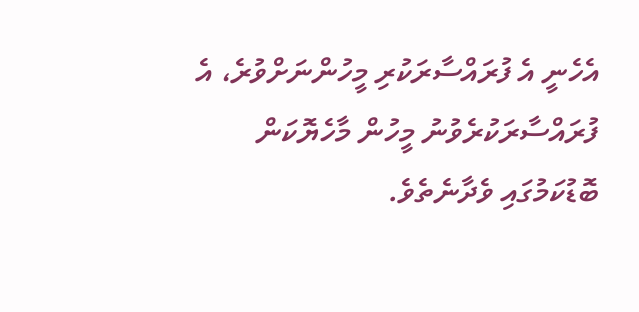އެހެނީ އެ ފުރައްސާރަކުރި މީހުންނަށްވުރެ، އެ ފުރައްސާރަކުރެވުނު މީހުން މާހެޔޮކަން ބޮޑުކަމުގައި ވެދާނެތެވެ.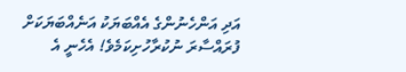އަދި އަންހެނުންގެ އެއްބަޔަކު އަނެއްބަޔަކަށް ފުރައްސާރަ ނުކުރާހުށިކަމެވެ! އެހެނީ އެ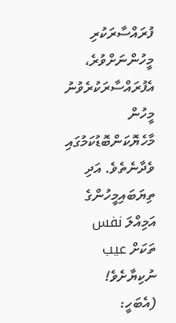ފުރައްސާރަކުރި މީހުންނަށްވުރެ، އެފުރައްސާރަކުރެވުނު މީހުން މާހެޔޮކަންބޮޑުކަމުގައި ވެދާނެތެވެ. އަދި ތިޔަބައިމީހުންގެ އަމިއްލަ نفس ތަކަށް عيب ނުކިޔާށެވެ! (އެބަހީ: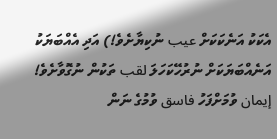އެކަކު އަނެކަކަށް عيب ނުކިޔާށެވެ!) އަދި އެއްބަޔަކު އަނެއްބަޔަކަށް ނުރުހޭކަހަލަ لقب ތަކުން ނުގޮވާށެވެ! إيمان ވުމަށްފަހު فاسق ވުމުގެ ނަން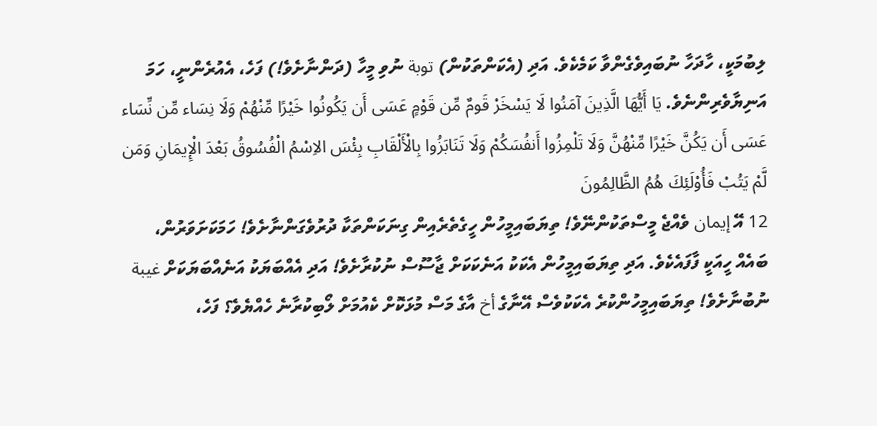ލިބުމަކީ، ހާދަހާ ނުބައިވެގެންވާ ކަމެކެވެ. އަދި (އެކަންތަކުން) توبة ނުވި މީހާ (ދަންނާށެވެ!) ފަހެ، އެއުރެންނީ، ހަމަ އަނިޔާވެރިންނެވެ. يَا أَيُّهَا الَّذِينَ آمَنُوا لَا يَسْخَرْ قَومٌ مِّن قَوْمٍ عَسَى أَن يَكُونُوا خَيْرًا مِّنْهُمْ وَلَا نِسَاء مِّن نِّسَاء عَسَى أَن يَكُنَّ خَيْرًا مِّنْهُنَّ وَلَا تَلْمِزُوا أَنفُسَكُمْ وَلَا تَنَابَزُوا بِالْأَلْقَابِ بِئْسَ الاِسْمُ الْفُسُوقُ بَعْدَ الْإِيمَانِ وَمَن لَّمْ يَتُبْ فَأُوْلَئِكَ هُمُ الظَّالِمُونَ
12 އޭ إيمان ވެއްޖެ މީސްތަކުންނޭވެ! ތިޔަބައިމީހުން ހީގެތެރެއިން ގިނަކަންތަކާ ދުރުވެގަންނާށެވެ! ހަމަކަށަވަރުން، ބައެއް ހީއަކީ ފާފައެކެވެ. އަދި ތިޔަބައިމީހުން އެކަކު އަނެކަކަށް ޖާސޫސް ނުކުރާށެވެ! އަދި އެއްބަޔަކު އަނެއްބަޔަކަށް غيبة ނުބުނާށެވެ! ތިޔަބައިމީހުންކުރެ އެކަކުވެސް އޭނާގެ أخ އާގެ މަސް މުޅަކޮށް ކެއުމަށް ލޯބިކުރާނެ ހެއްޔެވެ؟ ފަހެ،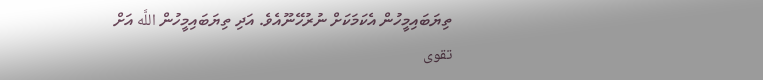ތިޔަބައިމީހުން އެކަމަކަށް ނުރުހޭނޫއެވެ. އަދި ތިޔަބައިމީހުން اللَّه އަށް تقوى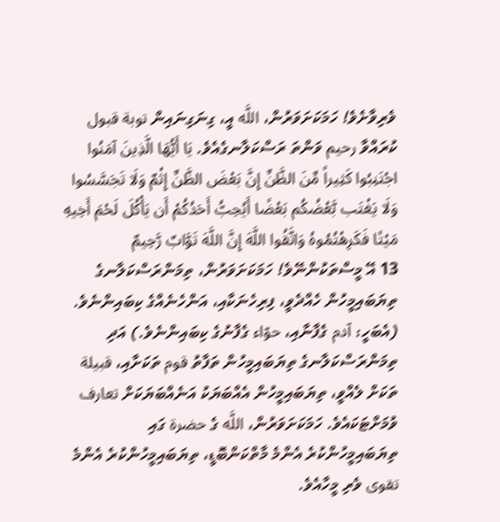ވެރިވާށެވެ! ހަމަކަށަވަރުން، اللَّه އީ، ގިނަގިނައިން توبة قبول ކުރައްވާ رحيم ވަންތަ ރަސްކަލާނގެއެވެ. يَا أَيُّهَا الَّذِينَ آمَنُوا اجْتَنِبُوا كَثِيراً مِّنَ الظَّنِّ إِنَّ بَعْضَ الظَّنِّ إِثْمٌ وَلَا تَجَسَّسُوا وَلَا يَغْتَب بَّعْضُكُم بَعْضًا أَيُحِبُّ أَحَدُكُمْ أَن يَأْكُلَ لَحْمَ أَخِيهِ مَيْتًا فَكَرِهْتُمُوهُ وَاتَّقُوا اللَّهَ إِنَّ اللَّهَ تَوَّابٌ رَّحِيمٌ
13 އޭ މީސްތަކުންނޭވެ! ހަމަކަށަވަރުން، ތިމަންރަސްކަލާނގެ ތިޔަބައިމީހުން ހެއްދެވީ، ފިރިހެނަކާއި، އަންހެނެއްގެ ކިބައިންނެވެ. (އެބަހީ: آدم ގެފާނާއި، حوّاء ގެފާނުގެ ކިބައިންނެވެ.) އަދި ތިމަންރަސްކަލާނގެ ތިޔަބައިމީހުން ތަފާތު قوم ތަކަށާއި، قبيلة ތަކަށް ލެއްވީ، ތިޔަބައިމީހުން އެއްބަޔަކު އަނެއްބަޔަކަށް تعارف ވުމަށްޓަކައެވެ. ހަމަކަށަވަރުން، اللَّه ގެ حضرة ގައި ތިޔަބައިމީހުންކުރެ އެންމެ މާތްކަންބޮޑީ، ތިޔަބައިމީހުންކުރެ އެންމެ تقوى ވެރި މީހާއެވެ.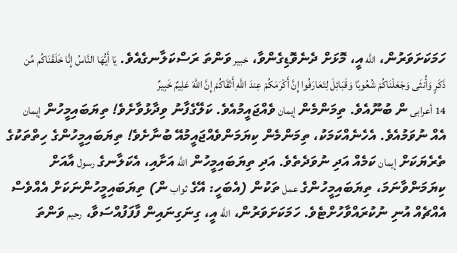ހަމަކަށަވަރުން، اللَّه އީ، މޮޅަށް ދެނެވޮޑިގެންވާ، خبير ވަންތަ ރަސްކަލާނގެއެވެ. يَا أَيُّهَا النَّاسُ إِنَّا خَلَقْنَاكُم مِّن ذَكَرٍ وَأُنثَى وَجَعَلْنَاكُمْ شُعُوبًا وَقَبَائِلَ لِتَعَارَفُوا إِنَّ أَكْرَمَكُمْ عِندَ اللَّهِ أَتْقَاكُمْ إِنَّ اللَّهَ عَلِيمٌ خَبِيرٌ
14 أعرابى ން ބުނޫއެވެ. ތިމަންމެން إيمان ވެއްޖައީމުއެވެ. ކަލޭގެފާނު ވިދާޅުވާށެވެ! ތިޔަބައިމީހުން إيمان އެއް ނުވަމުއެވެ. އެހެނެއްކަމަކު، ތިމަންމެން ކިޔަމަންވެއްޖައީމުއޭ ބުނާށެވެ! ތިޔަބައިމީހުންގެ ހިތްތަކުގެ ތެރެޔަކަށް إيمان ކަމެއް އަދި ނުވަދެތެވެ. އަދި ތިޔަބައިމީހުން اللَّه އަށާއި، އެކަލާނގެ رسول އާއަށް ކިޔަމަންވާނަމަ، ތިޔަބައިމީހުންގެ عمل ތަކުން (އެބަހީ: އޭގެ ثواب ން) ތިޔަބައިމީހުންނަކަށް އެއްވެސް އެއްޗެއް އުނި ނުކުރައްވާހުށްޓެވެ. ހަމަކަށަވަރުން، اللَّه އީ، ގިނަގިނައިން ފާފަފުއްސަވާ، رحيم ވަންތަ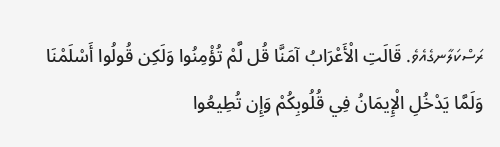ރަސްކަލާނގެއެވެ. قَالَتِ الْأَعْرَابُ آمَنَّا قُل لَّمْ تُؤْمِنُوا وَلَكِن قُولُوا أَسْلَمْنَا وَلَمَّا يَدْخُلِ الْإِيمَانُ فِي قُلُوبِكُمْ وَإِن تُطِيعُوا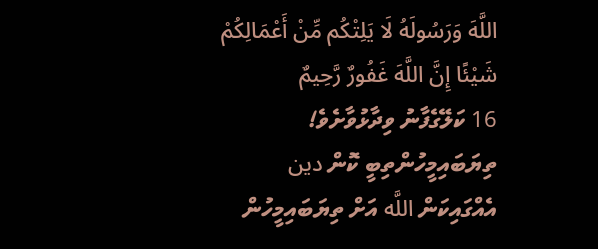اللَّهَ وَرَسُولَهُ لَا يَلِتْكُم مِّنْ أَعْمَالِكُمْ شَيْئًا إِنَّ اللَّهَ غَفُورٌ رَّحِيمٌ
16 ކަލޭގެފާނު ވިދާޅުވާށެވެ! ތިޔަބައިމީހުންތިބީ ކޮން دين އެއްގައިކަން اللَّه އަށް ތިޔަބައިމީހުން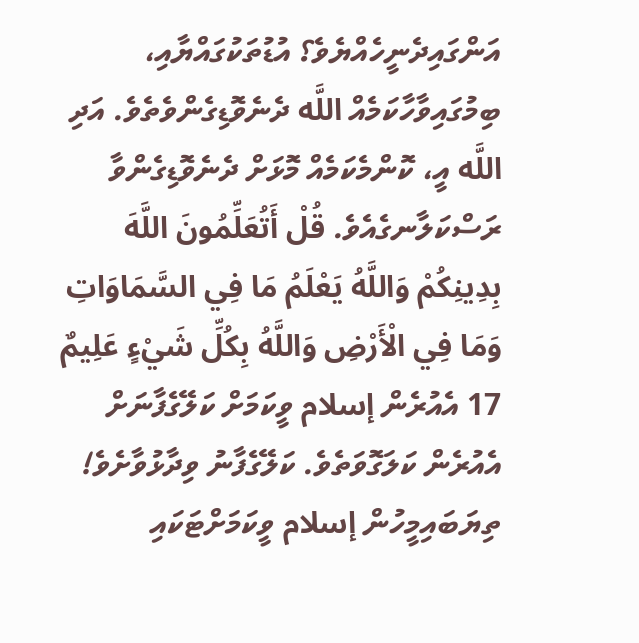އަންގައިދެނީހެއްޔެވެ؟ އުޑުތަކުގައްޔާއި، ބިމުގައިވާހާކަމެއް اللَّه ދެނެވޮޑިގެންވެތެވެ. އަދި اللَّه އީ، ކޮންމެކަމެއް މޮޅަށް ދެނެވޮޑިގެންވާ ރަސްކަލާނގެއެވެ. قُلْ أَتُعَلِّمُونَ اللَّهَ بِدِينِكُمْ وَاللَّهُ يَعْلَمُ مَا فِي السَّمَاوَاتِ وَمَا فِي الْأَرْضِ وَاللَّهُ بِكُلِّ شَيْءٍ عَلِيمٌ
17 އެއުރެން إسلام ވީކަމަށް ކަލޭގެފާނަށް އެއުރެން ކަލަގޮވަތެވެ. ކަލޭގެފާނު ވިދާޅުވާށެވެ! ތިޔަބައިމީހުން إسلام ވީކަމަށްޓަކައި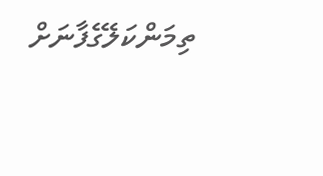ތިމަންކަލޭގެފާނަށް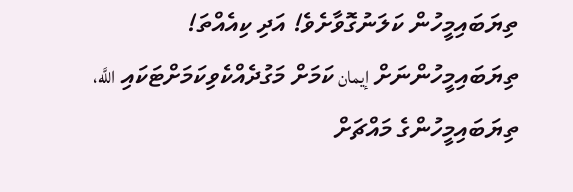ތިޔަބައިމީހުން ކަލަނުގޮވާށެވެ! އަދި ކިއެއްތަ! ތިޔަބައިމީހުންނަށް إيمان ކަމަށް މަގުދެއްކެވިކަމަށްޓަކައި اللَّه، ތިޔަބައިމީހުންގެ މައްޗަށް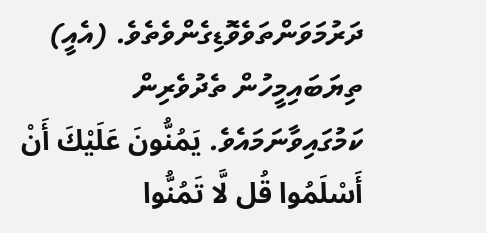ދަރުމަވަންތަވެވޮޑިގެންވެތެވެ. (އެއީ) ތިޔަބައިމީހުން ތެދުވެރިން ކަމުގައިވާނަމައެވެ. يَمُنُّونَ عَلَيْكَ أَنْ أَسْلَمُوا قُل لَّا تَمُنُّوا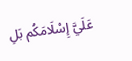عَلَيَّ إِسْلَامَكُم بَلِ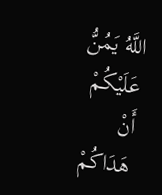اللَّهُ يَمُنُّ عَلَيْكُمْ أَنْ هَدَاكُمْ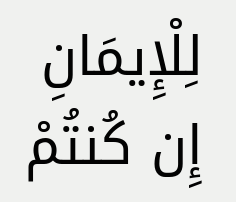لِلْإِيمَانِ إِن كُنتُمْ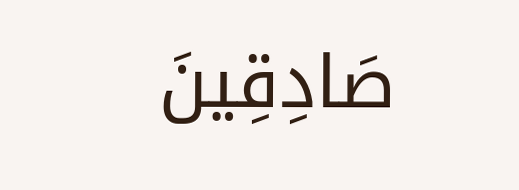صَادِقِينَ